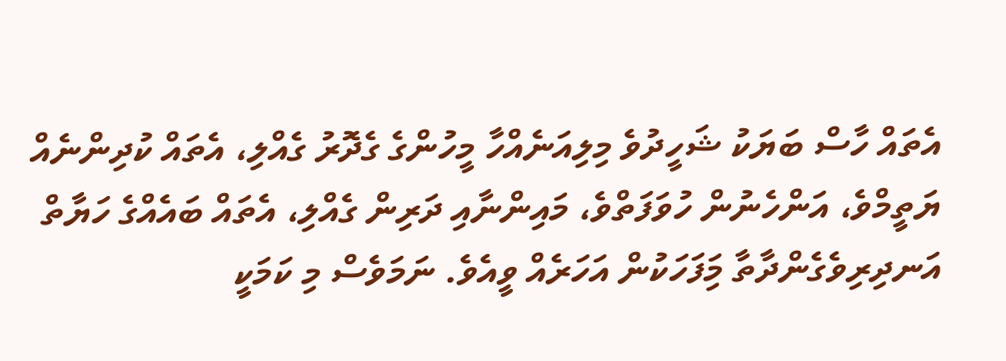އެތައް ހާސް ބަޔަކު ޝަހީދުވެ މިލިއަނެއްހާ މީހުންގެ ގެދޮރު ގެއްލި، އެތައް ކުދިންނެއް ޔަތީމްވެ، އަންހެނުން ހުވަފަތްވެ، މައިންނާއި ދަރިން ގެއްލި، އެތައް ބައެއްގެ ހަޔާތް އަނދިރިވެގެންދާތާ މިަފަހަކުން އަހަރެއް ވީއެވެ. ނަމަވެސް މި ކަމަކީ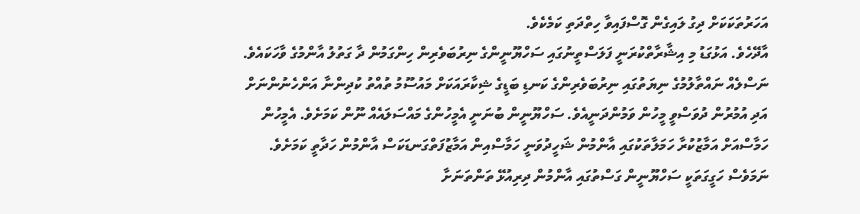އަހަރުތަކަކަށް ދިގު ލައިގެން ގޮސްފައިވާ ހިތްދަތި ކަމެކެވެ.
އާދޭހެވެ. އަޅުގަޑު މި އިޝާރާތްކުރަނީ ފަލަސްތީނުގައި ސަހްޔޫނީންގެ ނިރުބަވެރިން ހިންގަމުން ދާ ގަތުލު އާންމުގެ ވާހަކައެވެ.
ނަސްލެއް ނައްތާލުމުގެ ނިޔަތުގައި ނިރުބަވެރިންގެ ކަނޑި ބަޑީގެ ޝިކާރައަކަށް މައުސޫމު ތުއްތު ކުދިންނާ އަންހެނުންނަށް އަދި އުމުރުން ދުވަސްވީ މީހުން ވަމުންދަނީއެވެ. ސަހްޔޫނީން ބުނަނީ އެމީހުންގެ މައްސަލައެއް ނޫން ކަމަށެވެ. އެމީހުން ހަމާސްއަށް އަމާޒުކުރާ ހަމަލާތަކުގައި އާންމުން ޝަހީދުވަނީ ހަމާސްއިން އަމާޒުފަތްގަނޑަކަސް އާންމުން ހަދާތީ ކަމަށެވެ. ނަމަވެސް ހަގީގަތަކީ ސަހްޔޫނީން ގަސްތުގައި އާންމުން ދިރިއުޅޭ ތަންތަނަށާ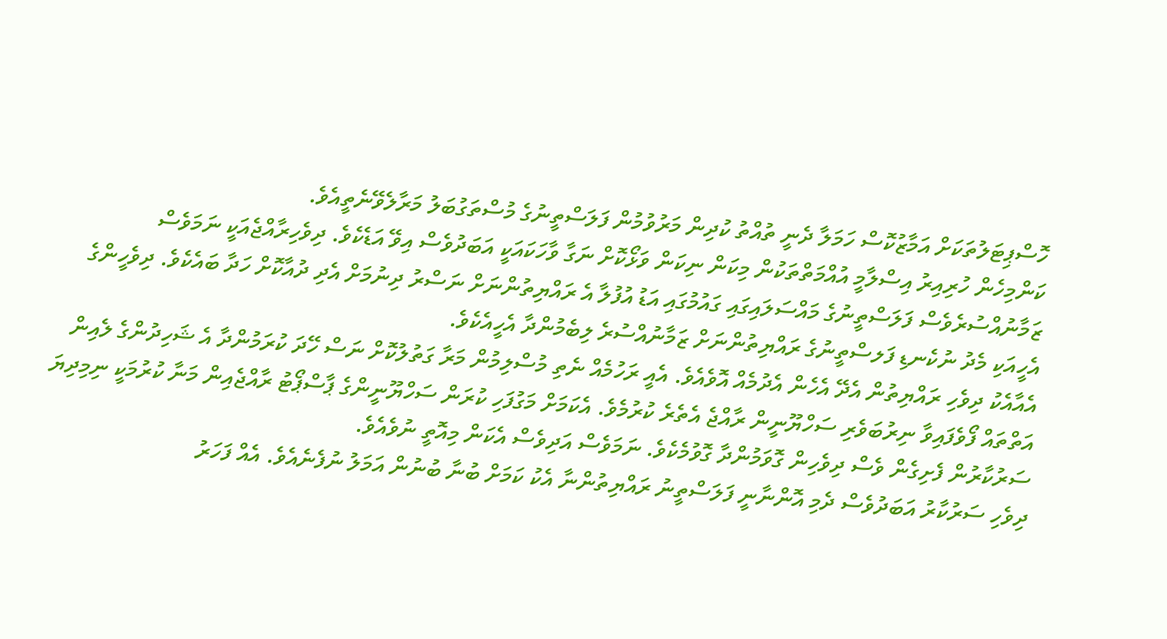ހޮސްޕިޓަލުތަކަށް އަމާޒުކޮސް ހަމަލާ ދެނީ ތުއްތު ކުދިން މަރުވުމުން ފަލަސްތީނުގެ މުސްތަގުބަލު މަރާލެވޭނެތީއެވެ.
ކަންމިހެން ހުރިއިރު އިސްލާމީ އުއްމަތްތަކުން މިކަން ނިކަން ވަޅޯކޮށް ނަގާ ވާހަކައަކީ އަބަދުވެސް އިވޭ އަޑެކެވެ. ދިވެހިރާއްޖެއަކީ ނަމަވެސް ޒަމާނުއްސުރެވެސް ފަލަސްތީނުގެ މައްސަލައިގައި ގައުމުގައި އަޑު އުފުލާ އެ ރައްޔިތުންނަށް ނަސްރު ދިނުމަށް އެދި ދުއާކޮށް ހަދާ ބައެކެވެ. ދިވެހީންގެ އެހީއަކި މެދު ނުކެނޑި ފަލސްތީނުގެ ރައްޔިތުންނަށް ޒަމާނުއްސުރެ ލިބެމުންދާ އެހީއެކެވެ.
އެއާއެކު ދިވެހި ރައްޔިތުން އެދޭ އެހެން އެދުމެއް އޮވެއެވެ. އެއީ ރަހުމެއް ނެތި މުސްލިމުން މަރާ ގަތުލުކޮށް ނަސް ހޭދަ ކުރަމުންދާ އެ ޝަހިދުންގެ ލެއިން އަތްތައް ފޯވެފައިވާ ނިރުބަވެރި ސަހްޔޫނީން ރާއްޖެ އެތެރެ ކުރުމެވެ. އެކަމަށް މަގުފަހި ކުރަން ސަހްޔޫނީންގެ ޕާސްޕޯޓު ރާއްޖެއިން މަނާ ކުރުމަކީ ނިމިދިޔަ ސަރުކާރުން ފެށިގެން ވެސް ދިވެހިން ގޮވަމުންދާ ގޮވުމެކެވެ. ނަމަވެސް އަދިވެސް އެކަން މިއޮތީ ނުވެއެވެ.
ދިވެހި ސަރުކާރު އަބަދުވެސް ދެމި އޮންނާނީ ފަލަސްތީނު ރައްޔިތުންނާ އެކު ކަމަށް ބުނާ ބުނުން އަމަލު ނުފެނެއެވެ. އެއް ފަހަރު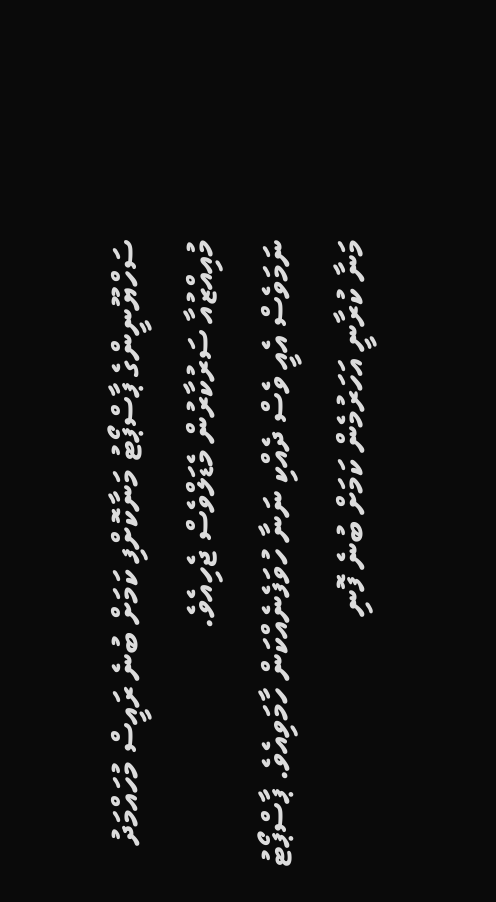ސަހްޔޫނީންގެ ޕާސްޕޯޓު މަނާކޮށްފި ކަމަށް ބުނެ ރައީސް މުހައްމަދު މުއިއްޒުއާ ސަރުކާރުން މެޑަލްވެސް ޖެހިއެވެ.
ނަމަވެސް އެއީ ވެސް ދެއްކި ނަނާ ހުވަފެނެއްކަން ހާމަވިއެވެ. ޕާސްޕޯޓު މަނާ ކުރާނީ އަހަރުމެން ކަމަށް ބުނެ ފޮނި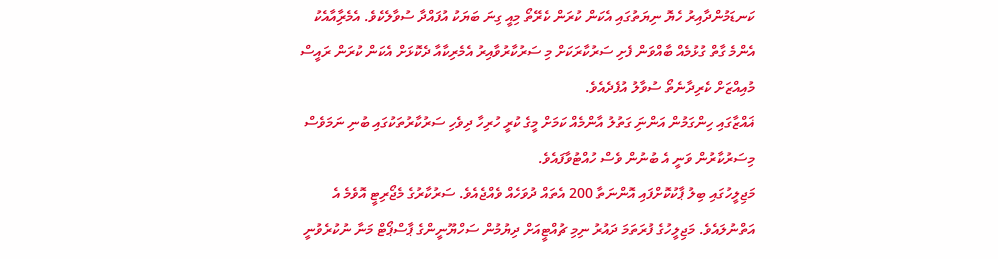ކަނޑަމުންދާއިރު ހެޔޮ ނިޔަތުގައި އެކަން ކުރަން ކެރޭތޯ މިއީ ގިނަ ބަޔަކު އުފައްދާ ސުވާލެކެވެ. އެމެރިާއާއެކު އެންމެ ގާތް ގުޅުމެއް ބާއްވަން ފެށި ސަރުކާރަކަށް މި ސަރުކާރުވާއިރު އެމެރިކާއާ ދެކޮޅަށް އެކަން ކުރަން ރައީސް މުއިއްޒަށް ކެރިދާނެތޯ ސުވާލު އުފެދެއެވެ.
ޣައްޒާގައި ހިންގަމުން އަންނަި ގަތުލު އާންމެއް ކަމަށް މީގެ ކުރީ ހުރިހާ ދިވެހި ސަރުކާރުތަކުގައި ބުނި ނަމަވެސް މިސަރުކާރުން ވަނީ އެ ބުނުން ވެސް ހުއްޓުވާފައެވެ.
މަޖިލީހުގައި ބިލު ޕާކުކޮށްފައި އޮންނަތާ 200 އެތައް ދުވަހެއް ވެއްޖެއެވެ. ސަރުކާރުގެ މެޖޯރިޓީ އޮވެމެ އެ އަތްނުލައެވެ. މަޖިލީހުގެ ފުރަތަމަ ދައުރު ނިމި ޗުއްޓީއަށް ދިޔުމުން ސަހްޔޫނީންގެ ޕާސްޕޯޓް މަނާ ނުކުރެވުނީ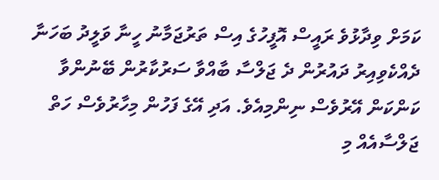ކަމަށް ވިދާޅުވެ ރައީސް އޮފީހުގެ އިސް ތަރުޖަމާނު ހީނާ ވަލީދު ބަހަނާ ދެއްކެވިއިރު ދައުރުން ދެ ޖަލްސާ ބާއްވާ ސަރުކާރުން ބޭނުންވާ ކަންކަން އޭރުވެސް ނިންމިއެވެ. އަދި އޭގެ ފަހުން މިހާރުވެސް ހަތް ޖަލްސާއެއް މި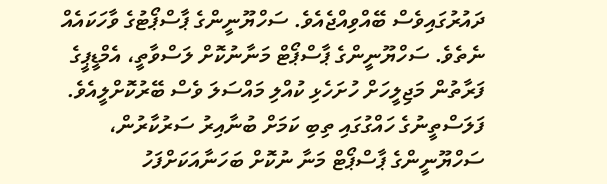ދައުރުގައިވެސް ބޭއްވިއްޖެއެވެ. ސަހްޔޫނީންގެ ޕާސްޕޯޓުގެ ވާހަކައެއް ނެތެވެ. ސަހްޔޫނީންގެ ޕާސްޕޯޓް މަނާނުކޮށް ލަސްވާތީ، އެމްޑީޕީގެ ފަރާތުން މަޖިލީހަށް ހުށަހެޅި ކުއްލި މައްސަލަ ވެސް ބޭރުކޮށްލީއެވެ.
ފަލަސްތީނުގެ ހައްގުގައި ތިބި ކަމަށް ބުނާއިރު ސަރުކާރުން، ސަހްޔޫނީންގެ ޕާސްޕޯޓް މަނާ ނުކޮށް ބަހަނާއަކަށްފަހު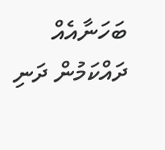ބަހަނާއެއް ދައްކަމުން ދަނި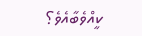ކީއްވެބާއެވެ؟